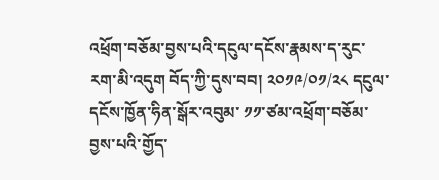འཕྲོག་བཅོམ་བྱས་པའི་དངུལ་དངོས་རྣམས་ད་རུང་རག་མི་འདུག བོད་ཀྱི་དུས་བབ། ༢༠༡༩/༠༡/༢༨ དངུལ་དངོས་ཁྱོན་ཧིན་སྒོར་འབུམ་ ༡༡་ཙམ་འཕྲོག་བཅོམ་བྱས་པའི་གྱོད་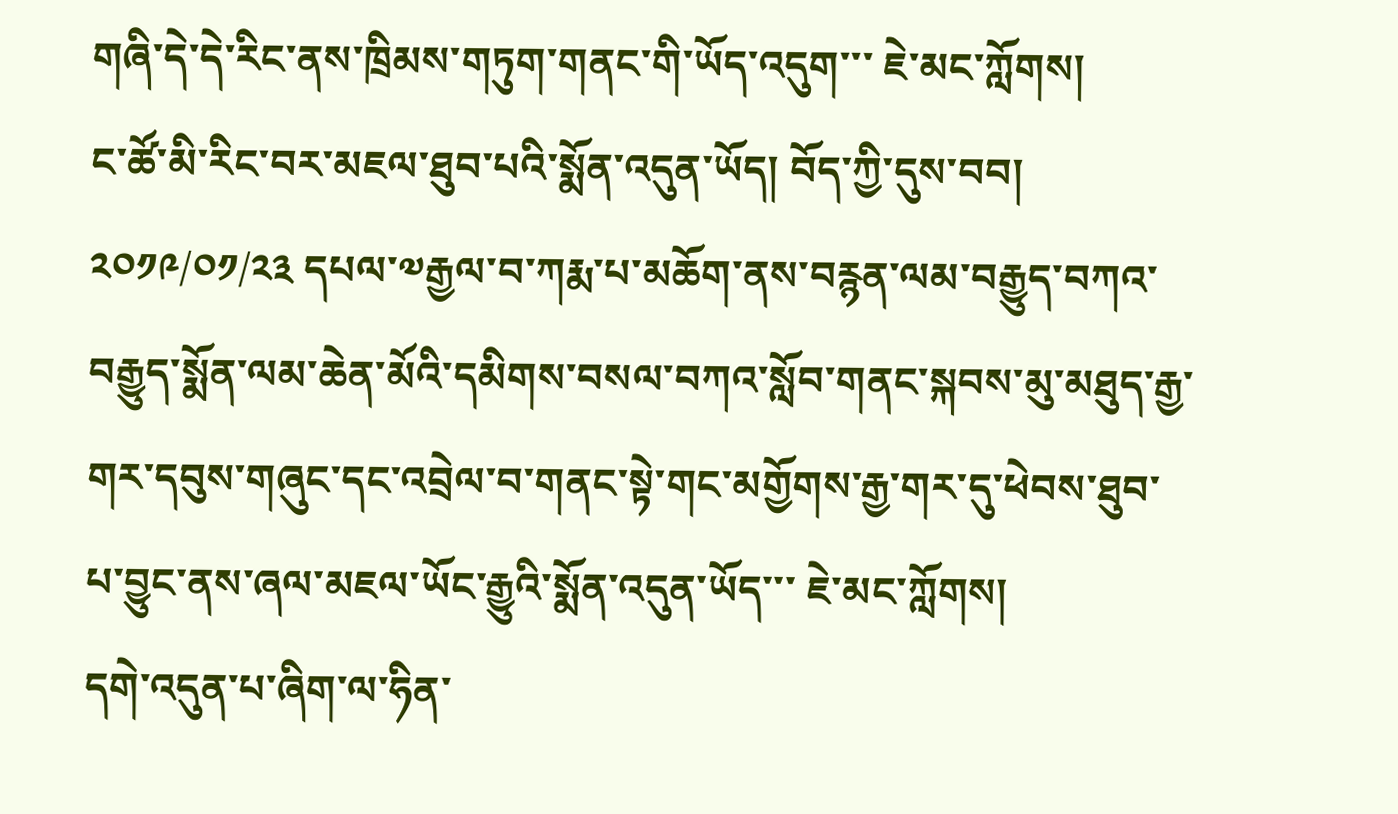གཞི་དེ་དེ་རིང་ནས་ཁྲིམས་གཏུག་གནང་གི་ཡོད་འདུག་་་ ཇེ་མང་ཀློགས།
ང་ཚོ་མི་རིང་བར་མཇལ་ཐུབ་པའི་སྨོན་འདུན་ཡོད། བོད་ཀྱི་དུས་བབ། ༢༠༡༩/༠༡/༢༣ དཔལ་༧རྒྱལ་བ་ཀརྨ་པ་མཆོག་ནས་བརྙན་ལམ་བརྒྱུད་བཀའ་བརྒྱུད་སྨོན་ལམ་ཆེན་མོའི་དམིགས་བསལ་བཀའ་སློབ་གནང་སྐབས་མུ་མཐུད་རྒྱ་གར་དབུས་གཞུང་དང་འབྲེལ་བ་གནང་སྟེ་གང་མགྱོགས་རྒྱ་གར་དུ་ཕེབས་ཐུབ་པ་བྱུང་ནས་ཞལ་མཇལ་ཡོང་རྒྱུའི་སྨོན་འདུན་ཡོད་་་ ཇེ་མང་ཀློགས།
དགེ་འདུན་པ་ཞིག་ལ་ཧིན་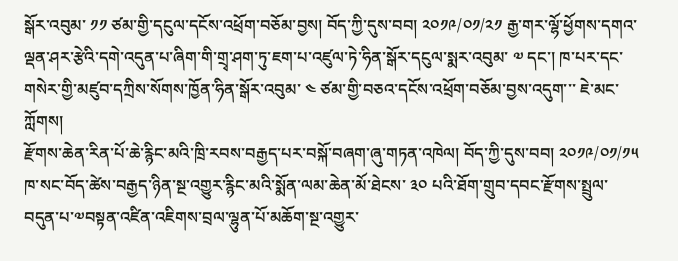སྒོར་འབུམ་ ༡༡ ཙམ་གྱི་དངུལ་དངོས་འཕྲོག་བཅོམ་བྱས། བོད་ཀྱི་དུས་བབ། ༢༠༡༩/༠༡/༢༡ རྒྱ་གར་ལྷོ་ཕྱོགས་དགའ་ལྡན་ཤར་རྩེའི་དགེ་འདུན་པ་ཞིག་གི་གྲྭ་ཤག་ཏུ་ཇག་པ་འཛུལ་ཏེ་ཧིན་སྒོར་དངུལ་སྨར་འབུམ་ ༧ དང་། ཁ་པར་དང་གསེར་གྱི་མཛུབ་དཀྲིས་སོགས་ཁྱོན་ཧིན་སྒོར་འབུམ་ ༤ ཙམ་གྱི་བཅའ་དངོས་འཕྲོག་བཅོམ་བྱས་འདུག་་་ ཇེ་མང་ཀློགས།
རྫོགས་ཆེན་རིན་པོ་ཆེ་རྙིང་མའི་ཁྲི་རབས་བརྒྱད་པར་བསྐོ་བཞག་ཞུ་གཏན་འཁེལ། བོད་ཀྱི་དུས་བབ། ༢༠༡༩/༠༡/༡༥ ཁ་སང་བོད་ཚེས་བརྒྱད་ཉིན་སྔ་འགྱུར་རྙིང་མའི་སྨོན་ལམ་ཆེན་མོ་ཐེངས་ ༣༠ པའི་ཐོག་གྲུབ་དབང་རྫོགས་སྤྲུལ་བདུན་པ་༧བསྟན་འཛིན་འཇིགས་བྲལ་ལྷུན་པོ་མཆོག་སྔ་འགྱུར་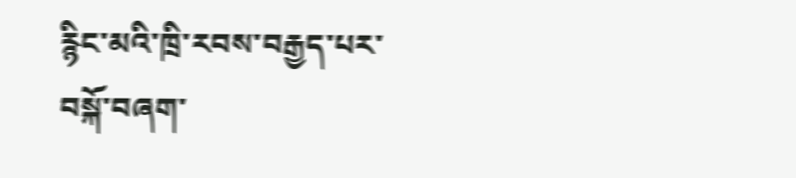རྙིང་མའི་ཁྲི་རབས་བརྒྱད་པར་བསྐོ་བཞག་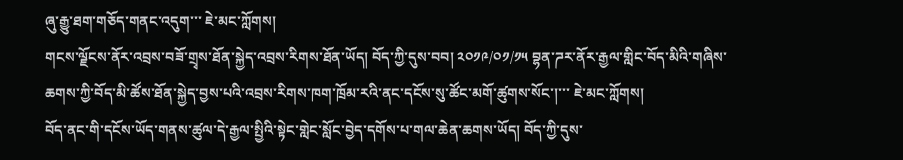ཞུ་རྒྱུ་ཐག་གཅོད་གནང་འདུག་་་ ཇེ་མང་ཀློགས།
གངས་ལྗོངས་ནོར་འབྲས་བཟོ་གྲྭས་ཐོན་སྐྱེད་འབྲས་རིགས་ཐོན་ཡོད། བོད་ཀྱི་དུས་བབ། ༢༠༡༩/༠༡/༡༥ བྷན་ཌར་ནོར་རྒྱལ་གླིང་བོད་མིའི་གཞིས་ཆགས་ཀྱི་བོད་མི་ཚོས་ཐོན་སྐྱེད་བྱས་པའི་འབྲས་རིགས་ཁག་ཁྲོམ་རའི་ནང་དངོས་སུ་ཚོང་མགོ་ཚུགས་སོང་།་་་ ཇེ་མང་ཀློགས།
བོད་ནང་གི་དངོས་ཡོད་གནས་ཚུལ་དེ་རྒྱལ་སྤྱིའི་སྟེང་གླེང་སློང་བྱེད་དགོས་པ་གལ་ཆེན་ཆགས་ཡོད། བོད་ཀྱི་དུས་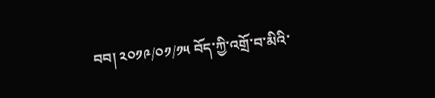བབ། ༢༠༡༩/༠༡/༡༥ བོད་ཀྱི་འགྲོ་བ་མིའི་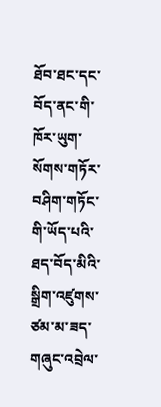ཐོབ་ཐང་དང་བོད་ནང་གི་ཁོར་ཡུག་སོགས་གཏོར་བཤིག་གཏོང་གི་ཡོད་པའི་ཐད་བོད་མིའི་སྒྲིག་འཛུགས་ཙམ་མ་ཟད་གཞུང་འབྲེལ་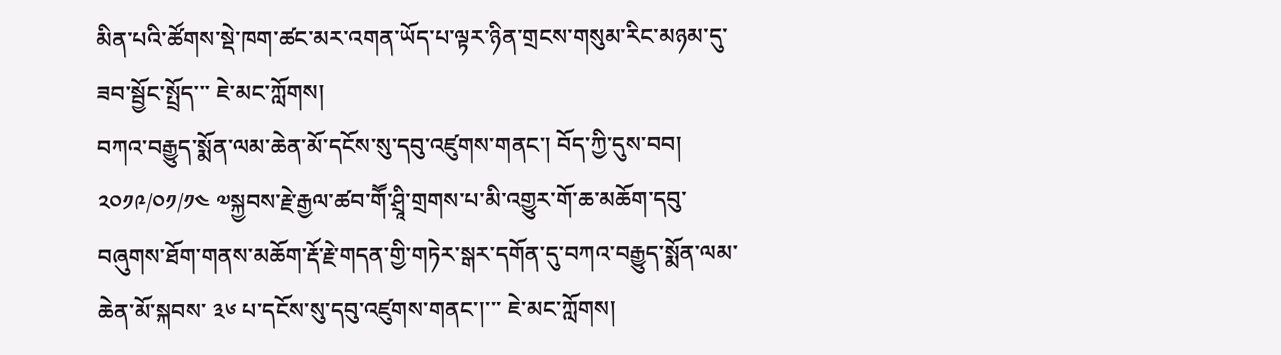མིན་པའི་ཚོགས་སྡེ་ཁག་ཚང་མར་འགན་ཡོད་པ་ལྟར་ཉིན་གྲངས་གསུམ་རིང་མཉམ་དུ་ཟབ་སྦྱོང་སྤྲོད་་་ ཇེ་མང་ཀློགས།
བཀའ་བརྒྱུད་སྨོན་ལམ་ཆེན་མོ་དངོས་སུ་དབུ་འཛུགས་གནང་། བོད་ཀྱི་དུས་བབ། ༢༠༡༩/༠༡/༡༤ ༧སྐྱབས་རྗེ་རྒྱལ་ཚབ་གཽ་ཤྲཱི་གྲགས་པ་མི་འགྱུར་གོ་ཆ་མཆོག་དབུ་བཞུགས་ཐོག་གནས་མཆོག་རྡོ་རྗེ་གདན་གྱི་གཏེར་སྒར་དགོན་དུ་བཀའ་བརྒྱུད་སྨོན་ལམ་ཆེན་མོ་སྐབས་ ༣༦ པ་དངོས་སུ་དབུ་འཛུགས་གནང་།་་་ ཇེ་མང་ཀློགས།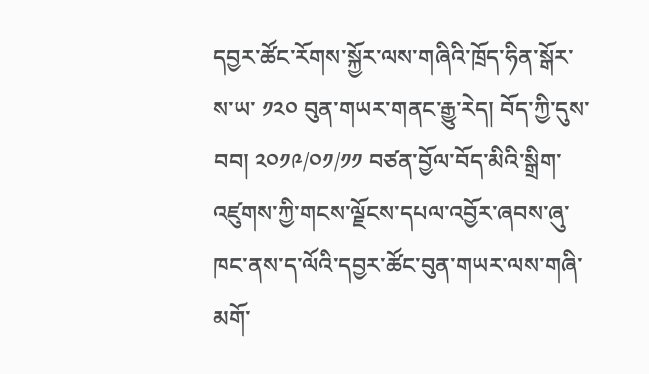དབྱར་ཚོང་རོགས་སྐྱོར་ལས་གཞིའི་ཁྲོད་ཧིན་སྒོར་ས་ཡ་ ༡༢༠ བུན་གཡར་གནང་རྒྱུ་རེད། བོད་ཀྱི་དུས་བབ། ༢༠༡༩/༠༡/༡༡ བཙན་བྱོལ་བོད་མིའི་སྒྲིག་འཛུགས་ཀྱི་གངས་ལྗོངས་དཔལ་འབྱོར་ཞབས་ཞུ་ཁང་ནས་ད་ལོའི་དབྱར་ཚོང་བུན་གཡར་ལས་གཞི་མགོ་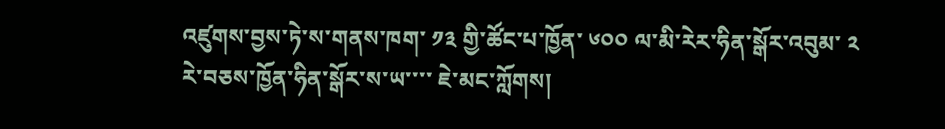འཛུགས་བྱས་ཏེ་ས་གནས་ཁག་ ༡༣ གྱི་ཚོང་པ་ཁྱོན་ ༦༠༠ ལ་མི་རེར་ཧིན་སྒོར་འབུམ་ ༢ རེ་བཅས་ཁྱོན་ཧིན་སྒོར་ས་ཡ་་་་ ཇེ་མང་ཀློགས།